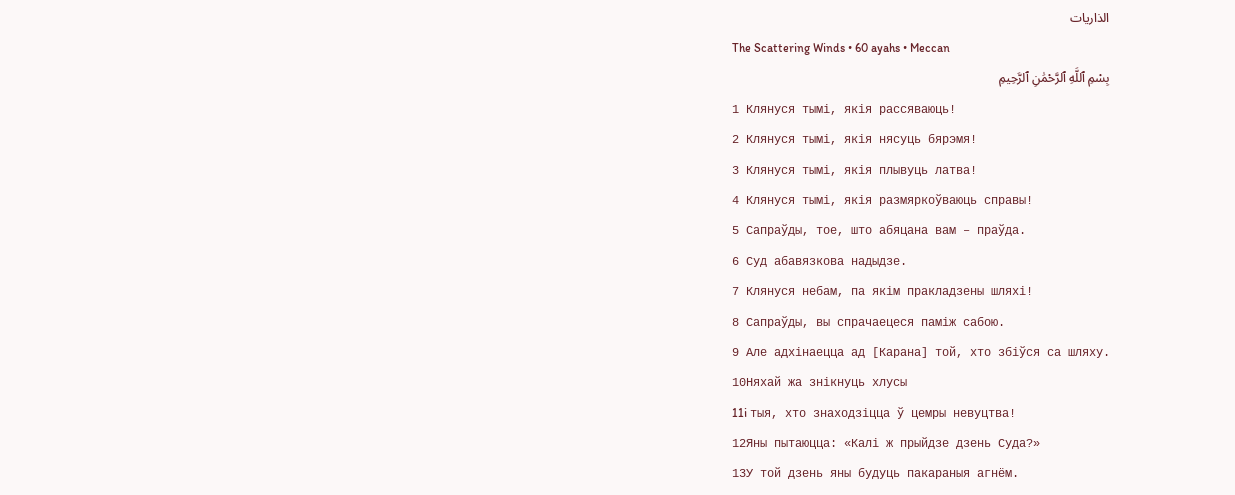الذاريات
The Scattering Winds • 60 ayahs • Meccan
بِسْمِ ٱللَّهِ ٱلرَّحْمَٰنِ ٱلرَّحِيمِ
1 Клянуся тымі, якія рассяваюць!
2 Клянуся тымі, якія нясуць бярэмя!
3 Клянуся тымі, якія плывуць латва!
4 Клянуся тымі, якія размяркоўваюць справы!
5 Сапраўды, тое, што абяцана вам – праўда.
6 Суд абавязкова надыдзе.
7 Клянуся небам, па якім пракладзены шляхi!
8 Сапраўды, вы спрачаецеся паміж сабою.
9 Але адхінаецца ад [Карана] той, хто збіўся са шляху.
10Няхай жа знікнуць хлусы
11i тыя, хто знаходзіцца ў цемры невуцтва!
12Яны пытаюцца: «Калі ж прыйдзе дзень Суда?»
13У той дзень яны будуць пакараныя агнём.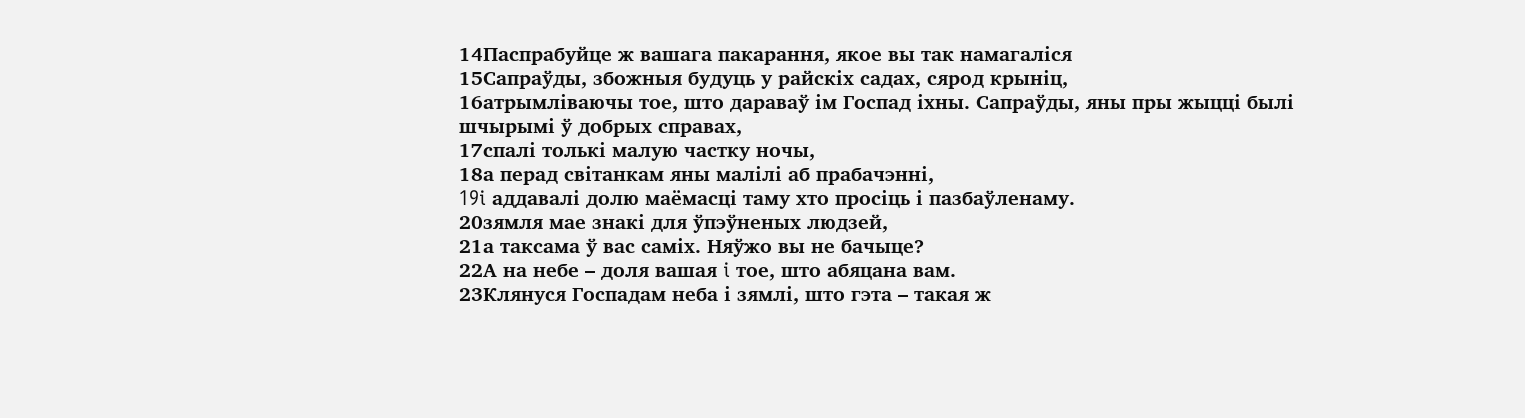14Паспрабуйце ж вашага пакарання, якое вы так намагалiся
15Сапраўды, збожныя будуць у райскіх садах, сярод крыніц,
16атрымліваючы тое, што дараваў ім Госпад іхны. Сапраўды, яны пры жыцці былі шчырымi ў добрых справах,
17спалі толькі малую частку ночы,
18а перад світанкам яны малілі аб прабачэнні,
19i аддавалі долю маёмасці таму хто просiць і пазбаўленаму.
20зямля мае знакі для ўпэўненых людзей,
21а таксама ў вас саміх. Няўжо вы не бачыце?
22А на небе – доля вашая i тое, што абяцана вам.
23Клянуся Госпадам неба і зямлі, што гэта – такая ж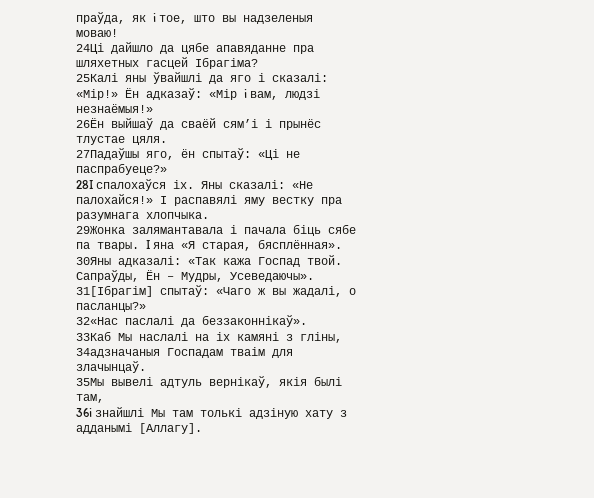праўда, як i тое, што вы надзеленыя моваю!
24Ці дайшло да цябе апавяданне пра шляхетных гасцей Ібрагіма?
25Калі яны ўвайшлі да яго і сказалі: «Мiр!» Ён адказаў: «Мiр i вам, людзі незнаёмыя!»
26Ён выйшаў да сваёй сям’і і прынёс тлустае цяля.
27Падаўшы яго, ён спытаў: «Ці не паспрабуеце?»
28I спалохаўся іх. Яны сказалі: «Не палохайся!» І распавялі яму вестку пра разумнага хлопчыка.
29Жонка залямантавала і пачала біць сябе па твары. I яна «Я старая, бясплённая».
30Яны адказалі: «Так кажа Госпад твой. Сапраўды, Ён – Мудры, Усеведаючы».
31[Ібрагім] спытаў: «Чаго ж вы жадалі, о пасланцы?»
32«Нас паслалi да беззаконнікаў».
33Каб Мы наслалi на іх камяні з гліны,
34адзначаныя Госпадам тваім для злачынцаў.
35Мы вывелі адтуль вернікаў, якія былі там,
36i знайшлі Мы там толькі адзіную хату з адданымі [Аллагу].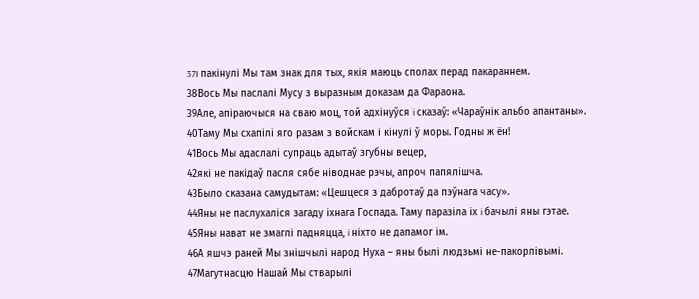37I пакінулі Мы там знак для тых, якія маюць сполах перад пакараннем.
38Вось Мы паслалі Мусу з выразным доказам да Фараона.
39Але, апіраючыся на сваю моц, той адхiнуўся i сказаў: «Чараўнік альбо апантаны».
40Таму Мы схапілі яго разам з войскам і кінулі ў моры. Годны ж ён!
41Вось Мы адаслалі супраць адытаў згубны вецер,
42які не пакідаў пасля сябе ніводнае рэчы, апроч папялішча.
43Было сказана самудытам: «Цешцеся з дабротаў да пэўнага часу».
44Яны не паслухаліся загаду іхнага Госпада. Таму паразіла іх i бачылі яны гэтае.
45Яны нават не змаглі падняцца, i ніхто не дапамог ім.
46А яшчэ раней Мы знішчылі народ Нуха – яны былі людзьмі не-пакорлiвымi.
47Магутнасцю Нашай Мы стварылі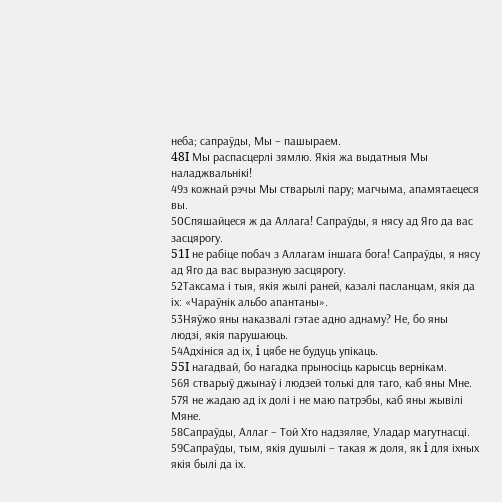неба; сапраўды, Мы – пашыраем.
48I Мы распасцерлі зямлю. Якiя жа выдатныя Мы наладжвальнікi!
49з кожнай рэчы Мы стварылі пару; магчыма, апамятаецеся вы.
50Спяшайцеся ж да Аллага! Сапраўды, я нясу ад Яго да вас засцярогу.
51I не рабіце побач з Аллагам іншага бога! Сапраўды, я нясу ад Яго да вас выразную засцярогу.
52Таксама і тыя, якія жылі раней, казалі пасланцам, якія да іх: «Чараўнік альбо апантаны».
53Няўжо яны наказвалi гэтае адно аднаму? Не, бо яны людзі, якія парушаюць.
54Адхініся ад іх, i цябе не будуць упікаць.
55I нагадвай, бо нагадка прыносіць карысць вернікам.
56Я стварыў джынаў і людзей толькі для таго, каб яны Мне.
57Я не жадаю ад іх долi і не маю патрэбы, каб яны жывілі Мяне.
58Сапраўды, Аллаг – Той Хто надзяляе, Уладар магутнасці.
59Сапраўды, тым, якія душылi – такая ж доля, як i для iхных якiя былi да іх.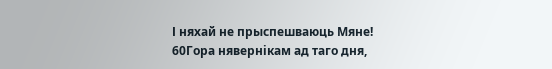І няхай не прыспешваюць Мяне!
60Гора нявернiкам ад таго дня,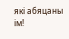які абяцаны ім!